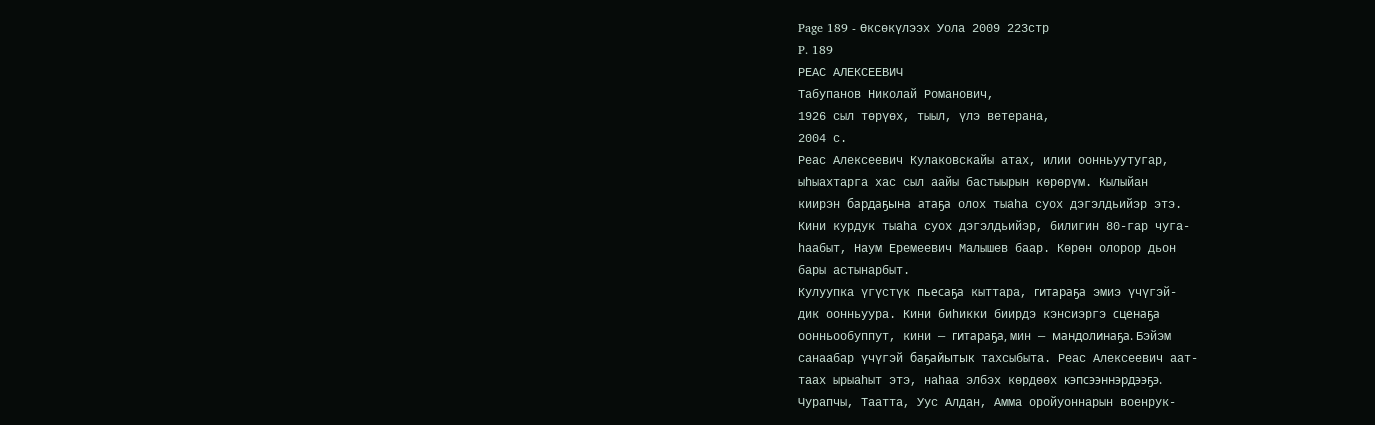Page 189 - Өксөкүлээх Уола 2009 223стр
P. 189
РЕАС АЛЕКСЕЕВИЧ
Табупанов Николай Романович,
1926 сыл төрүөх, тыыл, үлэ ветерана,
2004 с.
Реас Алексеевич Кулаковскайы атах, илии оонньуутугар,
ыһыахтарга хас сыл аайы бастыырын көрөрүм. Кылыйан
киирэн бардаҕына атаҕа олох тыаһа суох дэгэлдьийэр этэ.
Кини курдук тыаһа суох дэгэлдьийэр, билигин 80-гар чуга-
һаабыт, Наум Еремеевич Малышев баар. Көрөн олорор дьон
бары астынарбыт.
Кулуупка үгүстүк пьесаҕа кыттара, гитараҕа эмиэ үчүгэй-
дик оонньуура. Кини биһикки биирдэ кэнсиэргэ сценаҕа
оонньообуппут, кини — гитараҕа, мин — мандолинаҕа. Бэйэм
санаабар үчүгэй баҕайытык тахсыбыта. Реас Алексеевич аат-
таах ырыаһыт этэ, наһаа элбэх көрдөөх кэпсээннэрдээҕэ.
Чурапчы, Таатта, Уус Алдан, Амма оройуоннарын военрук-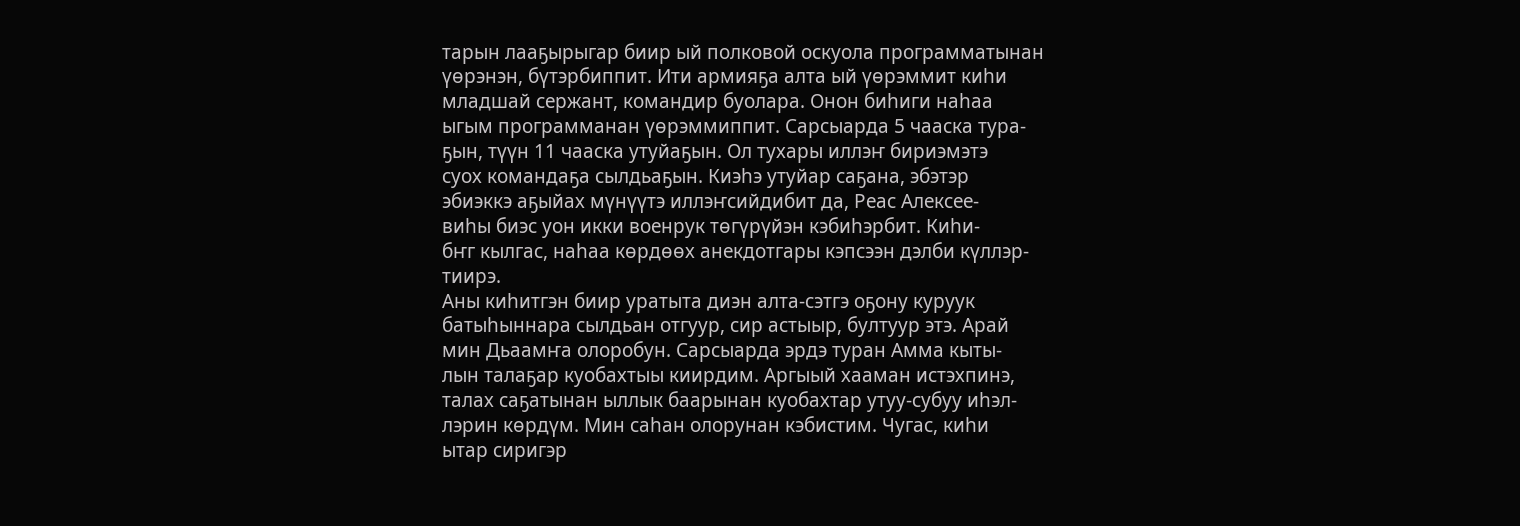тарын лааҕырыгар биир ый полковой оскуола программатынан
үөрэнэн, бүтэрбиппит. Ити армияҕа алта ый үөрэммит киһи
младшай сержант, командир буолара. Онон биһиги наһаа
ыгым программанан үөрэммиппит. Сарсыарда 5 чааска тура-
ҕын, түүн 11 чааска утуйаҕын. Ол тухары иллэҥ бириэмэтэ
суох командаҕа сылдьаҕын. Киэһэ утуйар саҕана, эбэтэр
эбиэккэ аҕыйах мүнүүтэ иллэҥсийдибит да, Реас Алексее-
виһы биэс уон икки военрук төгүрүйэн кэбиһэрбит. Киһи-
бҥг кылгас, наһаа көрдөөх анекдотгары кэпсээн дэлби күллэр-
тиирэ.
Аны киһитгэн биир уратыта диэн алта-сэтгэ оҕону куруук
батыһыннара сылдьан отгуур, сир астыыр, бултуур этэ. Арай
мин Дьаамҥа олоробун. Сарсыарда эрдэ туран Амма кыты-
лын талаҕар куобахтыы киирдим. Аргыый хааман истэхпинэ,
талах саҕатынан ыллык баарынан куобахтар утуу-субуу иһэл-
лэрин көрдүм. Мин саһан олорунан кэбистим. Чугас, киһи
ытар сиригэр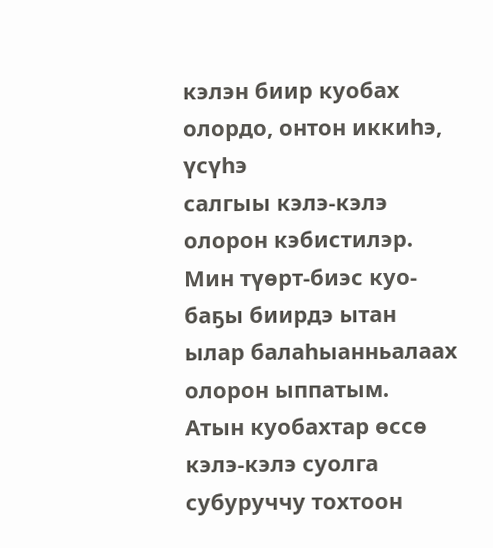кэлэн биир куобах олордо, онтон иккиһэ, үсүһэ
салгыы кэлэ-кэлэ олорон кэбистилэр. Мин түөрт-биэс куо-
баҕы биирдэ ытан ылар балаһыанньалаах олорон ыппатым.
Атын куобахтар өссө кэлэ-кэлэ суолга субуруччу тохтоон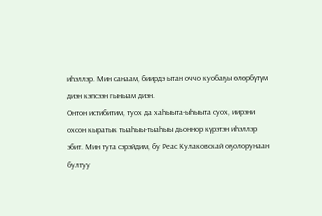иһэллэр. Мин санаам, биирдэ ытан оччо куобаҕы өлөрбүтүм
диэн кэпсээн гыныам диэн.
Онтон истибитим, туох да хаһыыта-ыһыыта суох, иирэни
охсон кыратык тыаһыы-тыаһыы дьоннор күрэтэн иһэллэр
эбит. Мин тута сэрэйдим, бу Реас Кулаковскай оҕолорунаан
бултуу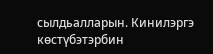сылдьалларын. Кинилэргэ көстүбэтэрбин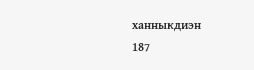ханныкдиэн
187